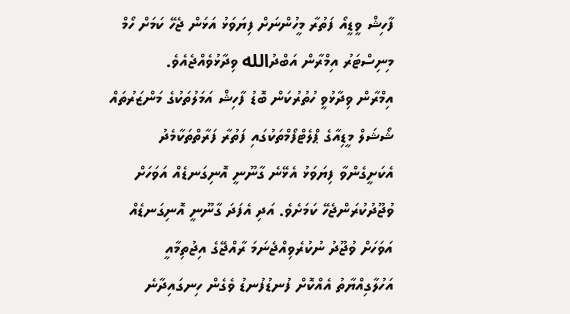ފާހިޝް ވީޑީއޯ ފަތުރާ މީހުންނަށް ފިޔަވަޅު އަޅަން ޖެހޭ ކަމަށް ހޯމް މިނިސްޓަރު އިމްރާން އަބްދުالله ވިދާޅުވެއްޖެއެވެ.
އިމްރާން ވިދާޅުވީ ހުތުރުކަން ބޮޑު ފާހިޝް އަމަލުތަކުގެ މަންޒަރުތައް ޝޯޝަލް މީޑިއާގެ ޕްލެޓްފޯމްތަކުގައި ފަތުރާ ފަރާތްތަކާމެދު އެކަށީގެންވާ ފިޔަވަޅު އެޅޭނެ ގާނޫނީ އޮނިގަނޑެއް އަވަހަށް ވުޖޫދުކުރަންޖެހޭ ކަމަށެވެ. އަދި އެފަދަ ގާނޫނީ އޮނިގަނޑެއް އަވަހަށް ވުޖޫދު ނުކުރެވިއްޖެނަމަ ރާއްޖޭގެ އިޖުތިމާއީ އަހުލާގިއްޔާތު އެއްކޮށް ފުނޑުފުނޑު ވެގެން ހިނގައިދާނެ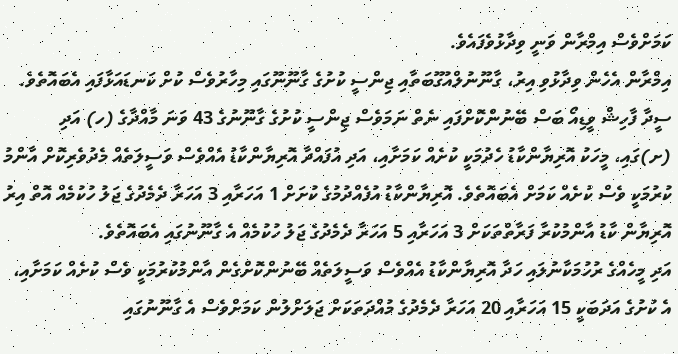ކަމަށްވެސް އިމްރާން ވަނީ ވިދާޅުވެފައެވެ.
އިމްރާން އެހެން ވިދާޅުވި އިރު، ގާނޫނުލްއުގޫބަތާއި ޖިންސީ ކުށުގެ ގާނޫނޫގައި މިހާރުވެސް ކުށް ކަނޑައަޅާފައި އެބައޮތެވެ.
ސީދާ ފާހިޝް ވީޑިއޯ ބަސް ބޭނުންކޮށްފައި ނެތް ނަމަވެސް ޖިންސީ ކުށުގެ ގާނޫނުގެ 43 ވަނަ މާއްދާގެ (ހ) އަދި (ށ)ގައި، މީހަކު އޮރިޔާންކާޑު ހެދުމަކީ ކުށެއް ކަމަށާއި، އަދި އުފައްދާ އޮރިޔާންކާޑު އެއްވެސް ވަސީލަތެއް މެދުވެރިކޮށް އާންމު ކުރުމަކީ ވެސް ކުށެއް ކަމަށް އެބައޮތެވެ. އޮރިޔާންކާޑު އުފެއްދުމުގެ ކުށަށް 1 އަހަރާއި 3 އަހަރާ ދެމެދުގެ ޖަލު ހުކުމެއް އޮތް އިރު އޮރިޔާން ކާޑު އާންމުކުރާ ފަރާތްތަކަށް 3 އަހަރާއި 5 އަހަރާ ދެމެދުގެ ޖަލު ހުކުމެއް އެ ގާނޫނުގައި އެބައޮތެވެ.
އަދި މީހެއްގެ ރުހުމަކާނުލައި ހަދާ އޮރިޔާންކާޑު އެއްވެސް ވަސީލަތެއް ބޭނުންކޮށްގެން އާންމުކުރުމަކީ ވެސް ކުށެއް ކަމަށާއި، އެ ކުށުގެ އަދަބަކީ 15 އަހަރާއި 20 އަހަރާ ދެމެދުގެ މުއްދަތަކަށް ޖަލަށްލުން ކަމަށްވެސް އެ ގާނޫނުގައި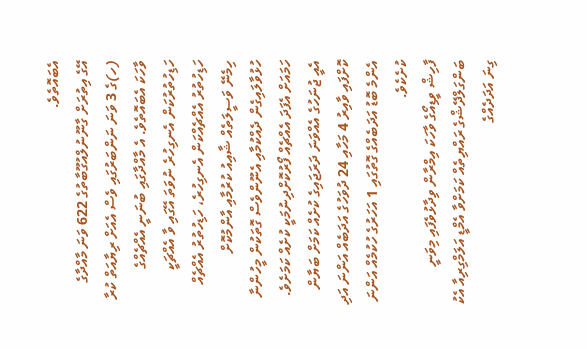އެބައޮތެވެ.
އޭގެ އިތުރަށް ގާނޫނުލްއުގޫބާތުގެ 622 ވަނަ މާއްދާގެ (ހ)ގެ 3 ވަނަ ނަންބަރުގައި ވެސް އެއަށް ރިޔާއަތް ކުރާ ވާހަކަ އެބައޮތެވެ. އެ މާއްދާގައި ބުނަނީ އެއްޗެއްގެ ހަޑިހުތުރުކަން އެނގިހުރެ ނުވަތަ އޭގައި ވާ އެއްޗަކީ ހަޑިހުތުރު އެއްޗެއްކަން އެނގިހުރެ، ހަޑިހުތުރު އެއްޗެއް ހިމެނޭ ވަސީލަތެއް ޝާއިއު ކުރުމާއި އާންމުކޮށް ހުޅުވާލައިގެން ދެއްކުމާއި އެނޫންވެސް ގޮތަކުން މީހުންނާ ހަމައަށް އެފަދަ އެއްޗެއް ފޯރުކޮށްދިނުމަކީ ކުށެއް ކަމަށެވެ. އެއީ ޖުނަހުގެ އެއްވަނަ ދަރަޖައިގެ ކުށެއް ކަމަށް ބަޔާން ކޮށްފައި ވާއިރު 4 މަހާއި 24 ދުވަހުގެ އަދަބެއް އަންނަ އަދި އެންމެ ބޮޑު އަދަބެއްގެ ގޮތުގައި 1 އަހަރުގެ ހުކުމެއް އަންނަ ކުށެކެވެ.
ފާހިޝް ވީޑިއޯގެ ވާހަކަ އިމްރާން ވިދާޅުވެފައި މިވަނީ ބަންގަލްދޭޝްގެ ރައްޔިތެއް ކަމަށްވާ އެމްޑީ އަލަމްގިރިއާ އެކު ގިނަ އަދަދެއްގެ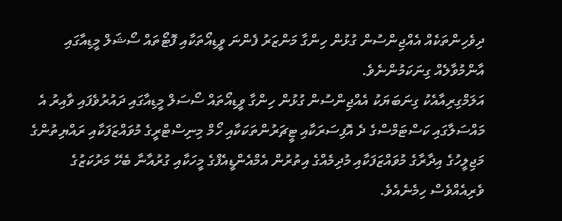ދިވެހިންތަކެއް އެއްޖިންސުން ގުޅުން ހިންގާ މަންޒަރު ފެންނަ ވީޑިއޯތަކާއި ފޮޓޯތައް ސޯޝަލް މީޑިއާގައި އާންމުވާލެއް ގިނަކަމުންނެވެ.
އަލަމްގިރިއާއެކު ގިނަބަޔަކު އެއްޖިންސުން ގުޅުން ހިންގާ ވީޑިއޯތައް ސޯސަލް މީޑިއާގައި ދައުރުވެފައި ވާއިރު އެ މައްސަލާގައި ކަސްޓަމްސްގެ ދެ އޮފިސަރަކާއި ޓީޗަރުންތަކަކާއި ހޯމް މިނިސްޓްރީގެ މުވައްޒަފަކާއި ރައްޔިތުންގެ މަޖިލީހުގެ އިދާރާގެ މުވައްޒަފަކާއި މުދިމެއްގެ އިތުރުން އެމްއެންޑީއެފްގެ މީހަކާއި ގުރުއާނާ ބެހޭ މަރުކަޒުގެ ވެރިއެއްވެސް ހިމެނެއެވެ.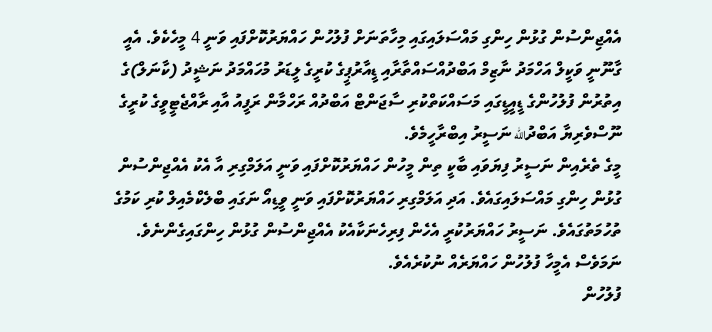އެއްޖިންސުން ގުޅުން ހިންގި މައްސަލައިގައި މިހާތަނަށް ފުލުހުން ހައްޔަރުކޮށްފައި ވަނީ 4 މީހެކެވެ. އެއީ ގާނޫނީ ވަކީލް އަހްމަދު ނާޒިމް އަބްދުއްސައްތާރާއި ޑީއާރުޕީގެ ކުރީގެ ލީޑަރު މުހައްމަދު ނަޝީދު (ކާނަލް)ގެ އިތުރުން ފުލުހުންގެ ޑީއީޑީގައި މަސައްކަތްކުރި ސާޖަންޓް އަބްދުއް ރަހްމާން ރަފީއު އާއި ރާއްޖެޓީވީގެ ކުރީގެ ނޫސްވެރިޔާ އަބްދުالله ނަސީރު އިބްރާހީމެވެ.
މީގެ ތެރެއިން ނަސީރު ފިޔަވައި ބާކީ ތިން މީހުން ހައްޔަރުކޮށްފައި ވަނީ އަލަމްގިރި އާ އެކު އެއްޖިންސުން ގުޅުން ހިންގި މައްސަލައިގައެވެ. އަދި އަލަމްގިރި ހައްޔަރުކޮށްފައި ވަނީ ވީޑިއޯ ނަގައި ބްލެކްމެއިލް ކުރި ކަމުގެ ތުހުމަތުގައެވެ. ނަސީރު ހައްޔަރުކުރީ އެހެން ފިރިހެނަކާއެކު އެއްޖިންސުން ގުޅުން ހިންގައިގެންނެވެ. ނަމަވެސް އެމީހާ ފުލުހުން ހައްޔަރެއް ނުކުރެއެވެ.
ފުލުހުން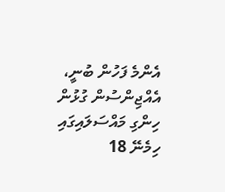އެންމެ ފަހުން ބުނީ، އެއްޖިންސުން ގުޅުން ހިންގި މައްސަލައިގައި ހިމެނޭ 18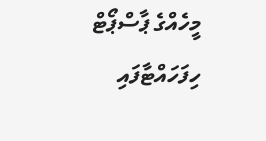މީހެއްގެ ޕާސްޕޯޓް ހިފަހައްޓާފައި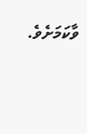ވާކަމަށެވެ.